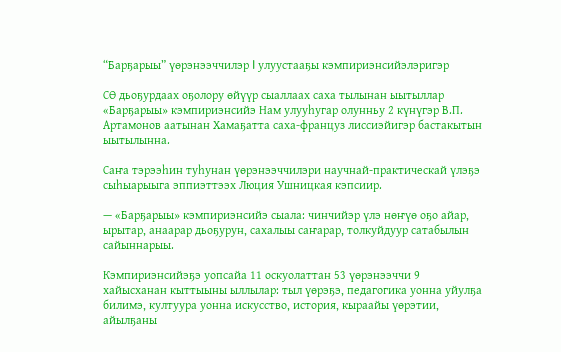“Барҕарыы” үөрэнээччилэр I улуустааҕы кэмпириэнсийэлэригэр

СӨ дьоҕурдаах оҕолору өйүүр сыаллаах саха тылынан ыытыллар «Барҕарыы» кэмпириэнсийэ Нам улууһугар олунньу 2 күнүгэр В.П. Артамонов аатынан Хамаҕатта саха-француз лиссиэйигэр бастакытын ыытылынна.

Саҥа тэрээһин туһунан үөрэнээччилэри научнай-практическай үлэҕэ сыһыарыыга эппиэттээх Люция Ушницкая кэпсиир.

— «Барҕарыы» кэмпириэнсийэ сыала: чинчийэр үлэ нөҥүө оҕо айар, ырытар, анаарар дьоҕурун, сахалыы саҥарар, толкуйдуур сатабылын сайыннарыы.

Кэмпириэнсийэҕэ уопсайа 11 оскуолаттан 53 үөрэнээччи 9 хайысханан кыттыыны ыллылар: тыл үөрэҕэ, педагогика уонна уйулҕа билимэ, култуура уонна искусство, история, кыраайы үөрэтии, айылҕаны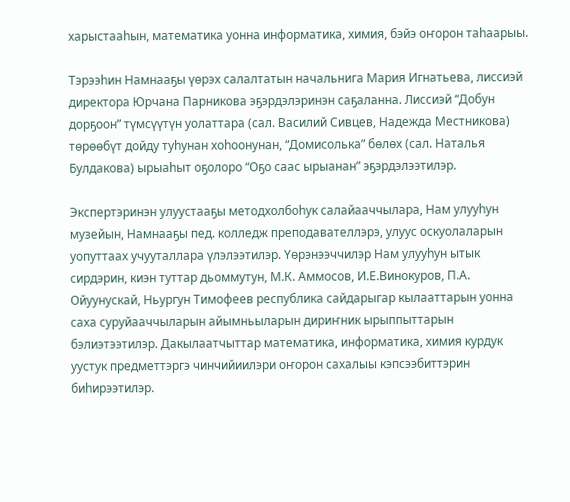харыстааһын, математика уонна информатика, химия, бэйэ оҥорон таһаарыы.

Тэрээһин Намнааҕы үөрэх салалтатын начальнига Мария Игнатьева, лиссиэй директора Юрчана Парникова эҕэрдэлэринэн саҕаланна. Лиссиэй “Добун дорҕоон” түмсүүтүн уолаттара (сал. Василий Сивцев, Надежда Местникова) төрөөбүт дойду туһунан хоһоонунан, “Домисолька” бөлөх (сал. Наталья Булдакова) ырыаһыт оҕолоро “Оҕо саас ырыанан” эҕэрдэлээтилэр.

Экспертэринэн улуустааҕы методхолбоһук салайааччылара, Нам улууһун музейын, Намнааҕы пед. колледж преподавателлэрэ, улуус оскуолаларын уопуттаах учууталлара үлэлээтилэр. Үөрэнээччилэр Нам улууһун ытык сирдэрин, киэн туттар дьоммутун, М.К. Аммосов, И.Е.Винокуров, П.А. Ойуунускай, Ньургун Тимофеев республика сайдарыгар кылааттарын уонна саха суруйааччыларын айымньыларын дириҥник ырыппыттарын бэлиэтээтилэр. Дакылаатчыттар математика, информатика, химия курдук уустук предметтэргэ чинчийиилэри оҥорон сахалыы кэпсээбиттэрин биһирээтилэр.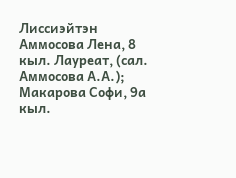Лиссиэйтэн Аммосова Лена, 8 кыл. Лауреат, (сал. Аммосова А.А.); Макарова Софи, 9а кыл.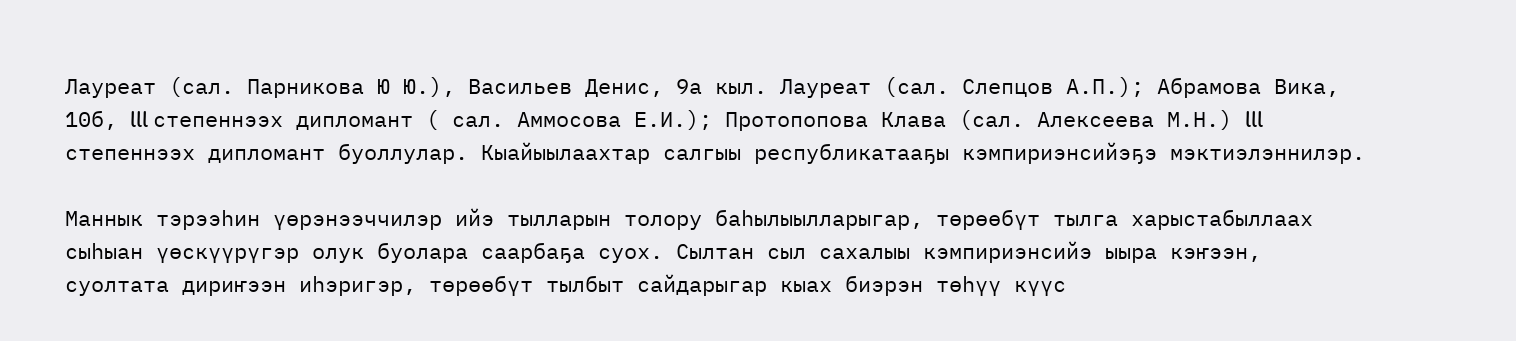Лауреат (сал. Парникова Ю Ю.), Васильев Денис, 9а кыл. Лауреат (сал. Слепцов А.П.); Абрамова Вика, 10б, lll степеннээх дипломант ( сал. Аммосова Е.И.); Протопопова Клава (сал. Алексеева М.Н.) lll степеннээх дипломант буоллулар. Кыайыылаахтар салгыы республикатааҕы кэмпириэнсийэҕэ мэктиэлэннилэр.

Маннык тэрээһин үөрэнээччилэр ийэ тылларын толору баһылыылларыгар, төрөөбүт тылга харыстабыллаах сыһыан үөскүүрүгэр олук буолара саарбаҕа суох. Сылтан сыл сахалыы кэмпириэнсийэ ыыра кэҥээн, суолтата дириҥээн иһэригэр, төрөөбүт тылбыт сайдарыгар кыах биэрэн төһүү күүс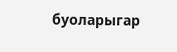буоларыгар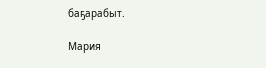баҕарабыт.

Мария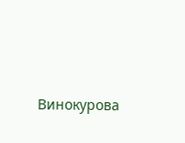Винокурова